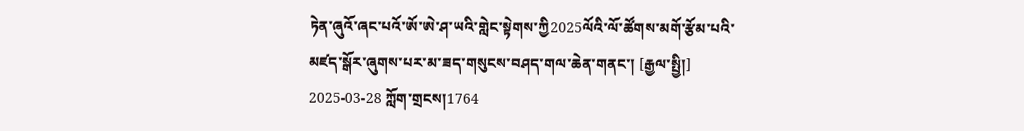ཏེན་ཞུའོ་ཞང་པའོ་ཨོ་ཨེ་ཤ་ཡའི་གླེང་སྟེགས་ཀྱི2025ལོའི་ལོ་ཚོགས་མགོ་རྩོམ་པའི་མཛད་སྒོར་ཞུགས་པར་མ་ཟད་གསུངས་བཤད་གལ་ཆེན་གནང་། [རྒྱལ་སྤྱི།] 2025-03-28 ཀློག་གྲངས།1764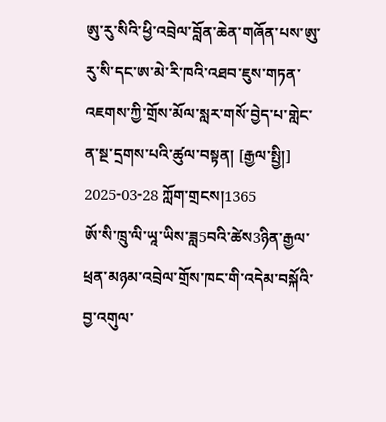ཨུ་རུ་སིའི་ཕྱི་འབྲེལ་བློན་ཆེན་གཞོན་པས་ཨུ་རུ་སི་དང་ཨ་མེ་རི་ཁའི་འཐབ་ཇུས་གཏན་འཇགས་ཀྱི་གྲོས་མོལ་སླར་གསོ་བྱེད་པ་གླེང་ན་སྔ་དྲགས་པའི་ཚུལ་བསྟན། [རྒྱལ་སྤྱི།] 2025-03-28 ཀློག་གྲངས།1365
ཨོ་སི་ཁྲུ་ལི་ཡཱ་ཡིས་ཟླ5བའི་ཚེས3ཉིན་རྒྱལ་ཕྲན་མཉམ་འབྲེལ་གྲོས་ཁང་གི་འདེམ་བསྐོའི་བྱ་འགུལ་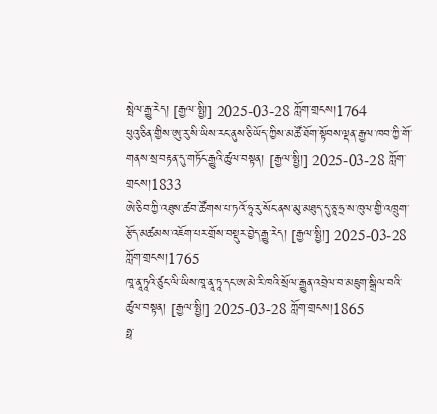སྤེལ་རྒྱུ་རེད། [རྒྱལ་སྤྱི།] 2025-03-28 ཀློག་གྲངས།1764
ཕུའུ་ཅིན་གྱིས་ཨུ་རུ་སི་ཡིས་རང་ནུས་ཅི་ཡོད་ཀྱིས་མཚོ་ཐོག་སྟོབས་ལྡན་རྒྱལ་ཁབ་ཀྱི་གོ་གནས་སྲ་བརྟན་དུ་གཏོང་རྒྱུའི་ཚུལ་བསྟན། [རྒྱལ་སྤྱི།] 2025-03-28 ཀློག་གྲངས།1833
ཨེ་ཅིབ་ཀྱི་འཐུས་ཚབ་ཚོགས་པ་ཏའོ་ཧཱ་རུ་སོང་ནས་མུ་མཐུད་དུ་ཅཱ་ཧྲ་ས་ཁུལ་གྱི་འཁྲུག་རྩོད་མཚམས་འཇོག་པར་གྲོས་བསྡུར་བྱེད་རྒྱུ་རེད། [རྒྱལ་སྤྱི།] 2025-03-28 ཀློག་གྲངས།1765
ཁཱ་ནཱ་ཏཱའི་ཙུང་ལི་ཡིས་ཁཱ་ནཱ་ཏཱ་དང་ཨ་མེ་རི་ཁའི་སྲོལ་རྒྱུན་འབྲེལ་བ་མཇུག་སྒྲིལ་བའི་ཚུལ་བསྟན། [རྒྱལ་སྤྱི།] 2025-03-28 ཀློག་གྲངས།1865
ཧྥ་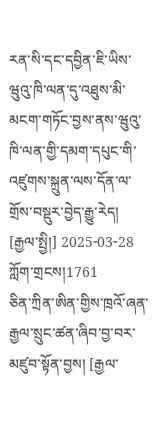རན་སི་དང་དབྱིན་ཇི་ཡིས་ཝུའུ་ཁི་ལན་དུ་འཐུས་མི་མངག་གཏོང་བྱས་ནས་ཝུའུ་ཁི་ལན་གྱི་དམག་དཔུང་གི་འཛུགས་སྐྲུན་ལས་དོན་ལ་གྲོས་བསྡུར་བྱེད་རྒྱུ་རེད། [རྒྱལ་སྤྱི།] 2025-03-28 ཀློག་གྲངས།1761
ཅིན་ཀྲིན་ཨིན་གྱིས་ཁྲའོ་ཞན་རྒྱལ་སྲུང་ཚན་ཞིབ་བྱ་བར་མཛུབ་སྟོན་བྱས། [རྒྱལ་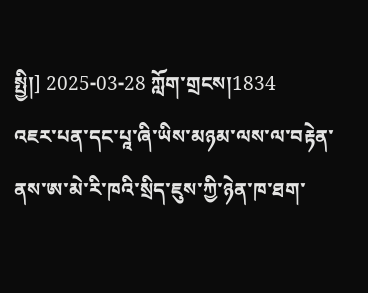སྤྱི།] 2025-03-28 ཀློག་གྲངས།1834
འཇར་པན་དང་པཱ་ཞི་ཡིས་མཉམ་ལས་ལ་བརྟེན་ནས་ཨ་མེ་རི་ཁའི་སྲིད་ཇུས་ཀྱི་ཉེན་ཁ་ཐག་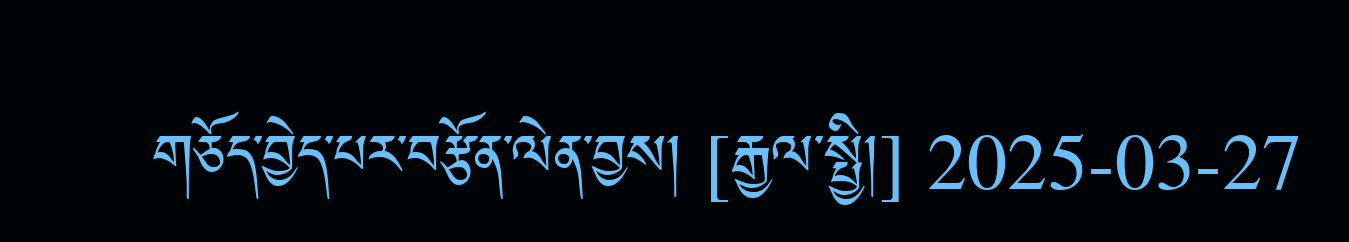གཅོད་བྱེད་པར་བརྩོན་ལེན་བྱས། [རྒྱལ་སྤྱི།] 2025-03-27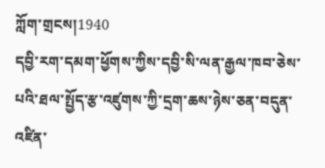ཀློག་གྲངས།1940
དབྱི་རག་དམག་ཕྱོགས་ཀྱིས་དབྱི་སི་ལན་རྒྱལ་ཁབ་ཅེས་པའི་ཐལ་སྤྱོད་རྩ་འཛུགས་ཀྱི་དྲག་ཆས་ཉེས་ཅན་བདུན་འཛིན་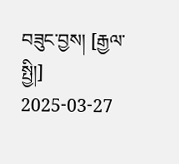བཟུང་བྱས། [རྒྱལ་སྤྱི།] 2025-03-27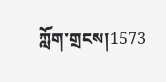ཀློག་གྲངས།1573